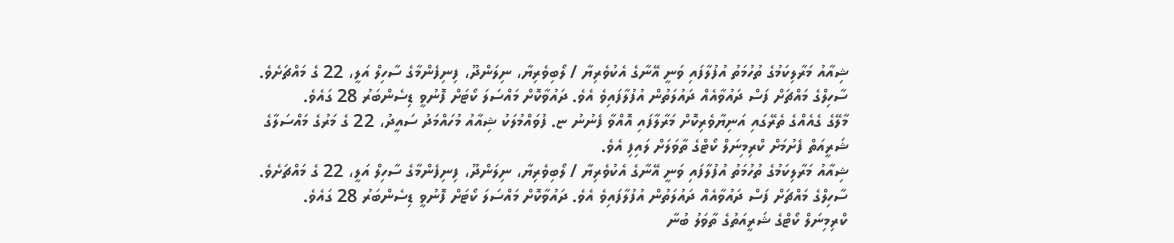ޝިއާއު މަރާލިކަމުގެ ތުހުމަތު އުފުލާފައި ވަނީ އޭނާގެ އެކުވެރިޔާ / ލޯބިވެރިޔާ، ނިލަންދޫ، ފިނިފެންމާގެ ސާހިލް އަލީ، 22 ގެ މައްޗަށެވެ. ސާހިލްގެ މައްޗަށް ފަސް ދައުވާއެއް ދައުލަތުން އުފުލާފައިވެ އެވެ. ދައުވާކޮށް މައްސަލަ ކޯޓަށް ފޮނުވީ ޑިސެންބަރު 28 ގައެވެ.
މާލޭގެ ގެއެއްގެ ތެރޭގައި އަނިޔާވެރިކޮށް މަރާލާފައި އޮއްވާ ފެނުނު ޏ. ފުވައްމުލަކު ޝިއާއު މުހައްމަދު ސައީދު، 22 ގެ މަރުގެ މައްސަލާގެ ޝަރީއަތް ފެށުމަށް ކްރިމިނަލް ކޯޓްގެ ތާވަލަށް ލައިފި އެވެ.
ޝިއާއު މަރާލިކަމުގެ ތުހުމަތު އުފުލާފައި ވަނީ އޭނާގެ އެކުވެރިޔާ / ލޯބިވެރިޔާ، ނިލަންދޫ، ފިނިފެންމާގެ ސާހިލް އަލީ، 22 ގެ މައްޗަށެވެ. ސާހިލްގެ މައްޗަށް ފަސް ދައުވާއެއް ދައުލަތުން އުފުލާފައިވެ އެވެ. ދައުވާކޮށް މައްސަލަ ކޯޓަށް ފޮނުވީ ޑިސެންބަރު 28 ގައެވެ.
ކްރިމިނަލް ކޯޓްގެ ޝަރީއަތުގެ ތާވަލު ބުނާ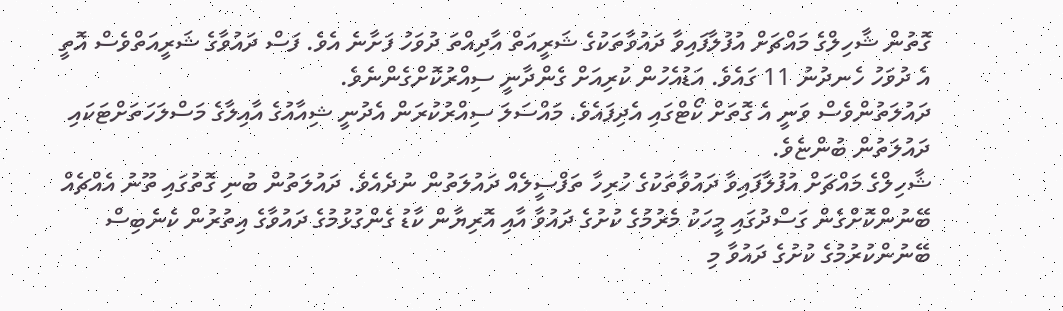ގޮތުން ޝާހިލްގެ މައްޗަށް އުފުލާފައިވާ ދައުވާތަކުގެ ޝަރީއަތް އާދިއްތަ ދުވަހު ފަށާނެ އެވެ. ފަސް ދައުވާގެ ޝަރީއަތްވެސް އޮތީ އެ ދުވަހު ހެނދުނު 11 ގައެވެ. އަޑުއެހުން ކުރިއަށް ގެންދާނީ ސިއްރުކޮށްގެންނެވެ.
ދައުލަތުންވެސް ވަނީ އެ ގޮތަށް ކޯޓްގައި އެދިފައެވެ. މައްސަލަ ސިއްރުކުރަން އެދުނީ ޝިއާއުގެ އާއިލާގެ މަސްލަހަތަށްޓަކައި ދައުލަތުން ބުންޏެވެ.
ޝާހިލްގެ މައްޗަށް އުފުލާފައިވާ ދައުވާތަކުގެ ހުރިހާ ތަފްސީލެއް ދައުލަތުން ނުދެއެވެ. ދައުލަތުން ބުނި ގޮތުގައި ތޫނު އެއްޗެއް ބޭނުންކޮށްގެން ގަސްދުގައި މީހަކު މެރުމުގެ ކުށުގެ ދައުވާ އާއި އޮރިޔާން ކާޑު ގެންގުޅުމުގެ ދައުވާގެ އިތުރުން ކެނެބިސް ބޭނުންކުރުމުގެ ކުށުގެ ދައުވާ މި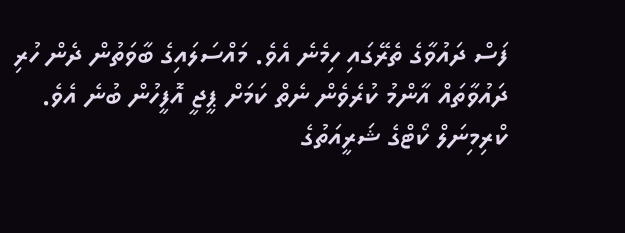ފަސް ދައުވާގެ ތެރޭގައި ހިމެނެ އެވެ. މައްސަލައިގެ ބާވަތުން ދެން ހުރި ދައުވާތައް އާންމު ކުރެވެން ނެތް ކަމަށް ޕީޖީ އޮފީހުން ބުނެ އެވެ.
ކްރިމިނަލް ކޯޓްގެ ޝަރީއަތުގެ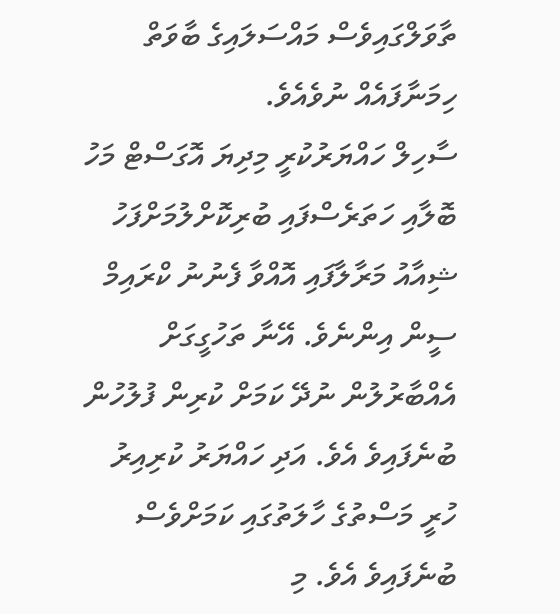ތާވަލްގައިވެސް މައްސަލައިގެ ބާވަތް ހިމަނާފައެއް ނުވެއެވެ.
ސާހިލް ހައްޔަރުކުރީ މިދިޔަ އޮގަސްޓް މަހު ބޮލާއި ހަތަރެސްފައި ބުރިކޮށްލުމަށްފަހު ޝިއާއު މަރާލާފައި އޮއްވާ ފެނުނު ކްރައިމް ސީން އިންނެވެ. އޭނާ ތަހުގީގަށް އެއްބާރުލުން ނުދޭ ކަމަށް ކުރިން ފުލުހުން ބުނެފައިވެ އެވެ. އަދި ހައްޔަރު ކުރިއިރު ހުރީ މަސްތުގެ ހާލަތުގައި ކަމަށްވެސް ބުނެފައިވެ އެވެ. މި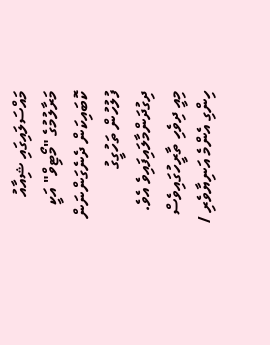މައްސަލައިގައި ޝިއާއު މަރާލުމުގެ "މޯޓިވް" އަކީ ކޮބައިކަން ދެނެގަންނަން ފުލުހުން ތަހުގީގު ދިގުދަންމާލައިފައިވެ އެވެ.
މިއީ ދިވެހި ތާރީހުގައިވެސް ހިންގި އެންމެ އަނިޔާވެރި /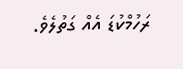ރަހުމްކުޑަ އެއް ގަތުލެވެ.